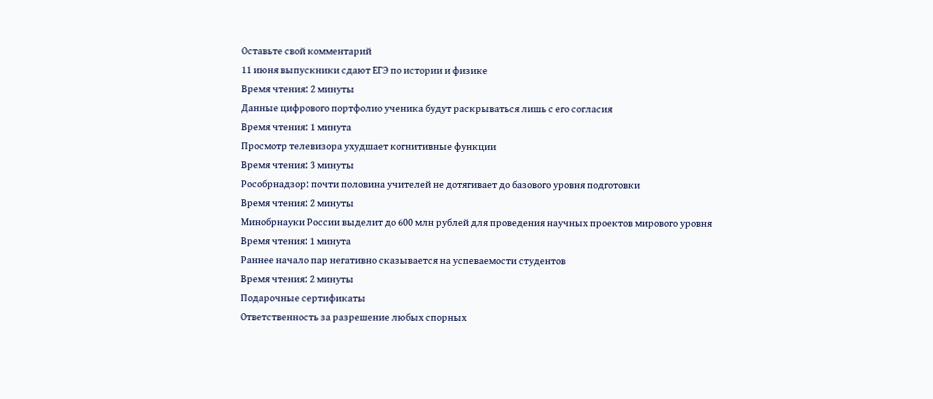Оставьте свой комментарий
11 июня выпускники сдают ЕГЭ по истории и физике
Время чтения: 2 минуты
Данные цифрового портфолио ученика будут раскрываться лишь с его согласия
Время чтения: 1 минута
Просмотр телевизора ухудшает когнитивные функции
Время чтения: 3 минуты
Рособрнадзор: почти половина учителей не дотягивает до базового уровня подготовки
Время чтения: 2 минуты
Минобрнауки России выделит до 600 млн рублей для проведения научных проектов мирового уровня
Время чтения: 1 минута
Раннее начало пар негативно сказывается на успеваемости студентов
Время чтения: 2 минуты
Подарочные сертификаты
Ответственность за разрешение любых спорных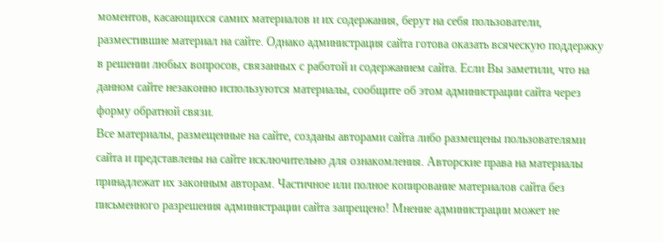моментов, касающихся самих материалов и их содержания, берут на себя пользователи, разместившие материал на сайте. Однако администрация сайта готова оказать всяческую поддержку в решении любых вопросов, связанных с работой и содержанием сайта. Если Вы заметили, что на данном сайте незаконно используются материалы, сообщите об этом администрации сайта через форму обратной связи.
Все материалы, размещенные на сайте, созданы авторами сайта либо размещены пользователями сайта и представлены на сайте исключительно для ознакомления. Авторские права на материалы принадлежат их законным авторам. Частичное или полное копирование материалов сайта без письменного разрешения администрации сайта запрещено! Мнение администрации может не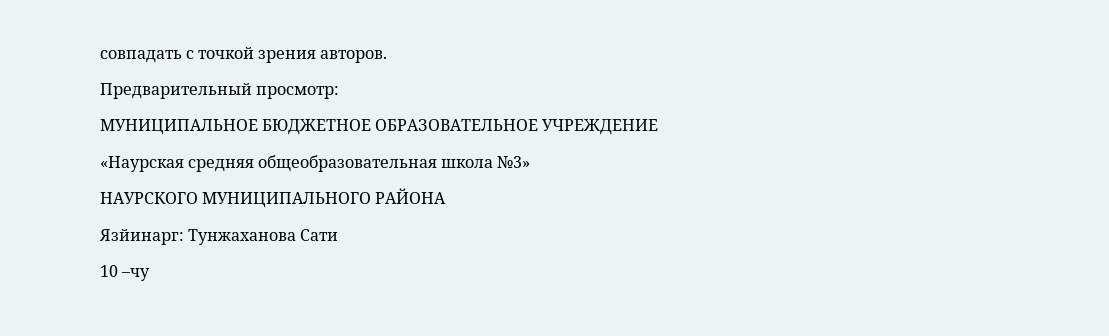совпадать с точкой зрения авторов.
Предварительный просмотр:
МУНИЦИПАЛЬНОЕ БЮДЖЕТНОЕ ОБРАЗОВАТЕЛЬНОЕ УЧРЕЖДЕНИЕ
«Наурская средняя общеобразовательная школа №3»
НАУРСКОГО МУНИЦИПАЛЬНОГО РАЙОНА
Язйинарг: Тунжаханова Сати
10 –чу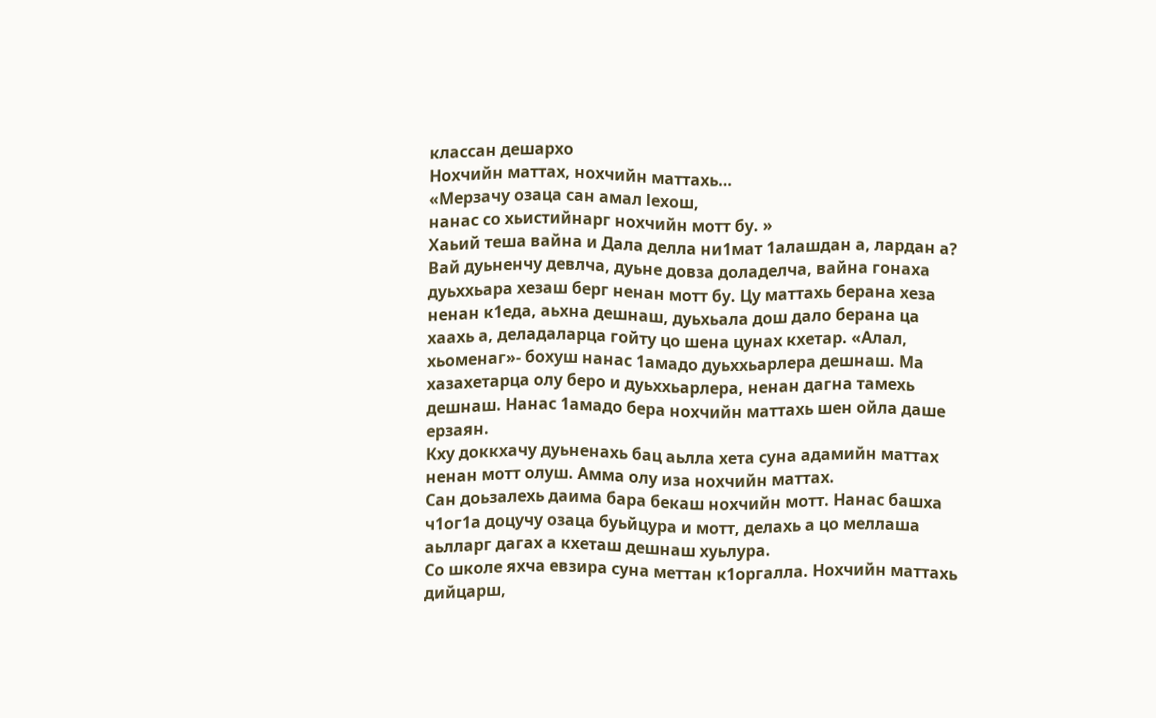классан дешархо
Нохчийн маттах, нохчийн маттахь…
«Мерзачу озаца сан амал lехош,
нанас со хьистийнарг нохчийн мотт бу. »
Хаьий теша вайна и Дала делла ни1мат 1алашдан а, лардан а?
Вай дуьненчу девлча, дуьне довза доладелча, вайна гонаха дуьххьара хезаш берг ненан мотт бу. Цу маттахь берана хеза ненан к1еда, аьхна дешнаш, дуьхьала дош дало берана ца хаахь а, деладаларца гойту цо шена цунах кхетар. «Алал, хьоменаг»- бохуш нанас 1амадо дуьххьарлера дешнаш. Ма хазахетарца олу беро и дуьххьарлера, ненан дагна тамехь дешнаш. Нанас 1амадо бера нохчийн маттахь шен ойла даше ерзаян.
Кху доккхачу дуьненахь бац аьлла хета суна адамийн маттах ненан мотт олуш. Амма олу иза нохчийн маттах.
Сан доьзалехь даима бара бекаш нохчийн мотт. Нанас башха ч1ог1а доцучу озаца буьйцура и мотт, делахь а цо меллаша аьлларг дагах а кхеташ дешнаш хуьлура.
Со школе яхча евзира суна меттан к1оргалла. Нохчийн маттахь дийцарш,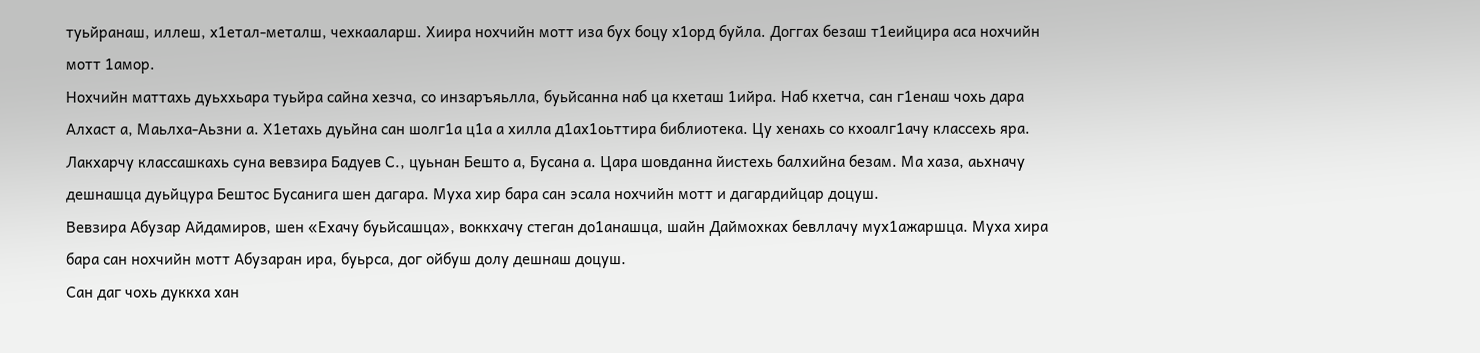туьйранаш, иллеш, х1етал-металш, чехкааларш. Хиира нохчийн мотт иза бух боцу х1орд буйла. Доггах безаш т1еийцира аса нохчийн мотт 1амор.
Нохчийн маттахь дуьххьара туьйра сайна хезча, со инзаръяьлла, буьйсанна наб ца кхеташ 1ийра. Наб кхетча, сан г1енаш чохь дара Алхаст а, Маьлха-Аьзни а. Х1етахь дуьйна сан шолг1а ц1а а хилла д1ах1оьттира библиотека. Цу хенахь со кхоалг1ачу классехь яра.
Лакхарчу классашкахь суна вевзира Бадуев С., цуьнан Бешто а, Бусана а. Цара шовданна йистехь балхийна безам. Ма хаза, аьхначу дешнашца дуьйцура Бештос Бусанига шен дагара. Муха хир бара сан эсала нохчийн мотт и дагардийцар доцуш.
Вевзира Абузар Айдамиров, шен «Ехачу буьйсашца», воккхачу стеган до1анашца, шайн Даймохках бевллачу мух1ажаршца. Муха хира бара сан нохчийн мотт Абузаран ира, буьрса, дог ойбуш долу дешнаш доцуш.
Сан даг чохь дуккха хан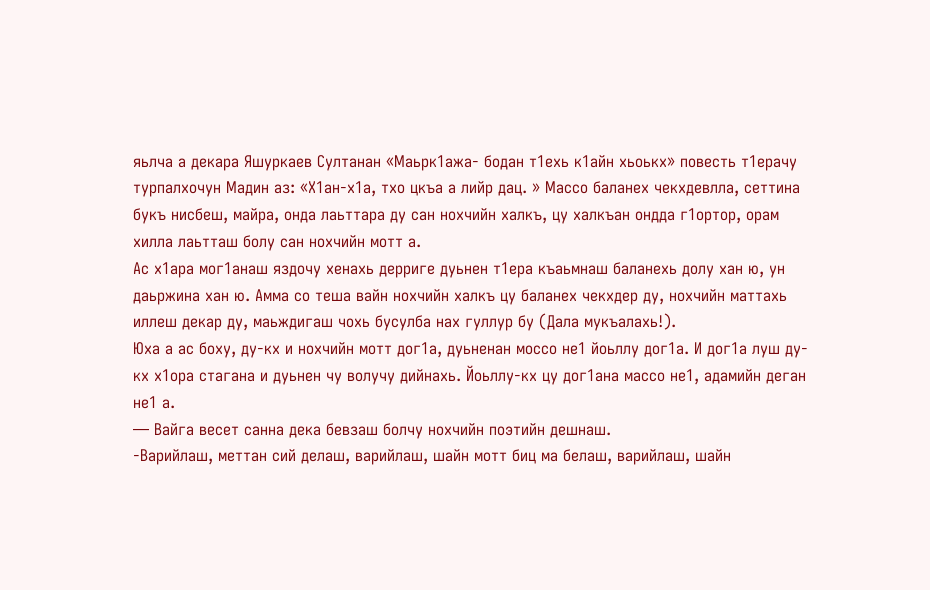яьлча а декара Яшуркаев Султанан «Маьрк1ажа- бодан т1ехь к1айн хьоькх» повесть т1ерачу турпалхочун Мадин аз: «Х1ан-х1а, тхо цкъа а лийр дац. » Массо баланех чекхдевлла, сеттина букъ нисбеш, майра, онда лаьттара ду сан нохчийн халкъ, цу халкъан ондда г1ортор, орам хилла лаьтташ болу сан нохчийн мотт а.
Ас х1ара мог1анаш яздочу хенахь дерриге дуьнен т1ера къаьмнаш баланехь долу хан ю, ун даьржина хан ю. Амма со теша вайн нохчийн халкъ цу баланех чекхдер ду, нохчийн маттахь иллеш декар ду, маьждигаш чохь бусулба нах гуллур бу (Дала мукъалахь!).
Юха а ас боху, ду-кх и нохчийн мотт дог1а, дуьненан моссо не1 йоьллу дог1а. И дог1а луш ду-кх х1ора стагана и дуьнен чу волучу дийнахь. Йоьллу-кх цу дог1ана массо не1, адамийн деган не1 а.
— Вайга весет санна дека бевзаш болчу нохчийн поэтийн дешнаш.
-Варийлаш, меттан сий делаш, варийлаш, шайн мотт биц ма белаш, варийлаш, шайн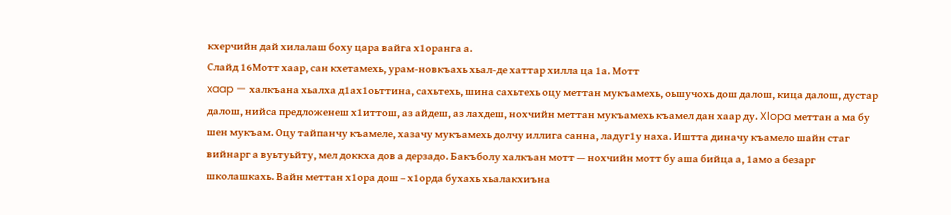кхерчийн дай хилалаш боху цара вайга х1оранга а.
Слайд 16Мотт хаар, сан кхетамехь, урам-новкъахь хьал-де хаттар хилла ца 1а. Мотт
xaap — халкъана хьалха д1ах1оьттина, сахьтехь, шина сахьтехь оцу меттан мукъамехь, оьшучохь дош далош, кица далош, дустар далош, нийса предложенеш х1иттош, аз айдеш, аз лахдеш, нохчийн меттан мукъамехь къамел дан хаар ду. Xlopa меттан а ма бу шен мукъам. Оцу тайпанчу къамеле, хазачу мукъамехь долчу иллига санна, ладуг1у наха. Иштта диначу къамело шайн стаг вийнарг а вуьтуьйту, мел доккха дов а дерзадо. Бакъболу халкъан мотт — нохчийн мотт бу аша бийца а, 1амо а безарг школашкахь. Вайн меттан х1ора дош – х1орда бухахь хьалакхиъна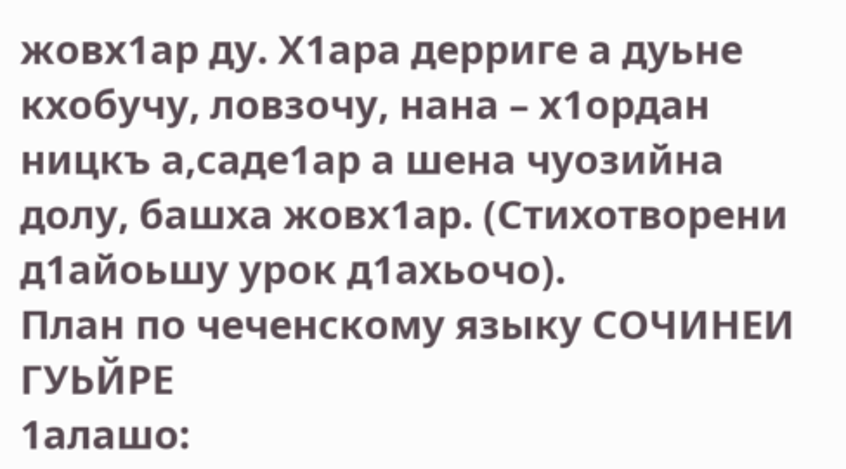жовх1ар ду. Х1ара дерриге а дуьне кхобучу, ловзочу, нана – х1ордан ницкъ а,саде1ар а шена чуозийна долу, башха жовх1ар. (Стихотворени д1айоьшу урок д1ахьочо).
План по чеченскому языку СОЧИНЕИ ГУЬЙРЕ
1алашо: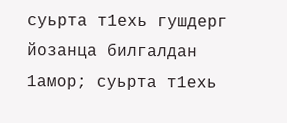суьрта т1ехь гушдерг йозанца билгалдан 1амор; суьрта т1ехь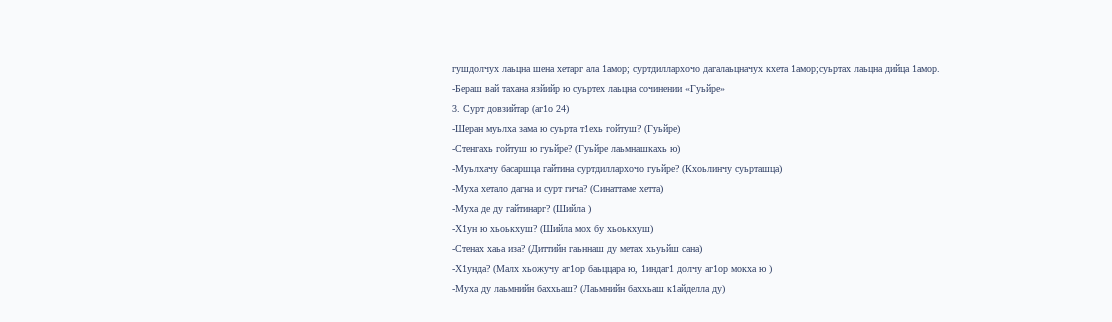гушдолчух лаьцна шена хетарг ала 1амор; суртдиллархочо дагалаьцначух кхета 1амор;суьртах лаьцна дийца 1амор.
-Бераш вай тахана язйийр ю суьртех лаьцна сочинении «Гуьйре»
3. Сурт довзийтар (аг1о 24)
-Шеран муьлха зама ю суьрта т1ехь гойтуш? (Гуьйре)
-Стенгахь гойтуш ю гуьйре? (Гуьйре лаьмнашкахь ю)
-Муьлхачу басаршца гайтина суртдиллархочо гуьйре? (Кхоьлинчу суьрташца)
-Муха хетало дагна и сурт гича? (Синаттаме хетта)
-Муха де ду гайтинарг? (Шийла )
-Х1ун ю хьоькхуш? (Шийла мох бу хьоькхуш)
-Стенах хаьа иза? (Диттийн гаьннаш ду метах хьуьйш сана)
-Х1унда? (Малх хьожучу аг1ор баьццара ю, 1индаг1 долчу аг1ор мокха ю )
-Муха ду лаьмнийн баххьаш? (Лаьмнийн баххьаш к1айделла ду)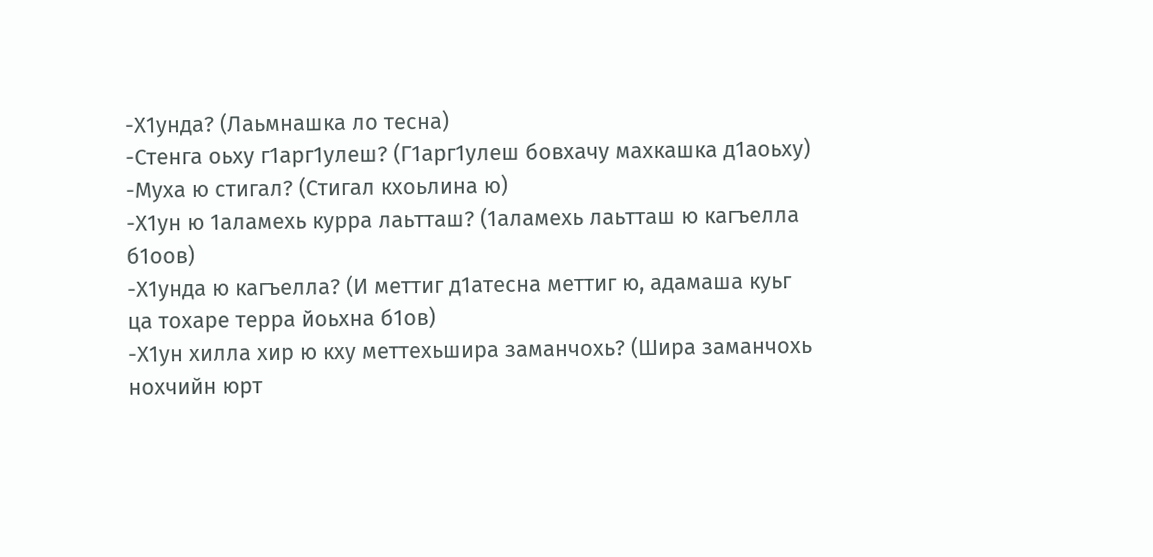-Х1унда? (Лаьмнашка ло тесна)
-Стенга оьху г1арг1улеш? (Г1арг1улеш бовхачу махкашка д1аоьху)
-Муха ю стигал? (Стигал кхоьлина ю)
-Х1ун ю 1аламехь курра лаьтташ? (1аламехь лаьтташ ю кагъелла б1оов)
-Х1унда ю кагъелла? (И меттиг д1атесна меттиг ю, адамаша куьг ца тохаре терра йоьхна б1ов)
-Х1ун хилла хир ю кху меттехьшира заманчохь? (Шира заманчохь нохчийн юрт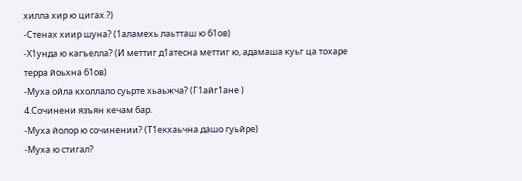хилла хир ю цигах.?)
-Стенах хиир шуна? (1аламехь лаьтташ ю б1ов)
-Х1унда ю кагъелла? (И меттиг д1атесна меттиг ю, адамаша куьг ца тохаре терра йоьхна б1ов)
-Муха ойла кхоллало суьрте хьаьжча? (Г1айг1ане )
4.Сочинени язъян кечам бар.
-Муха йолор ю сочинении? (Т1екхаьчна дашо гуьйре)
-Муха ю стигал?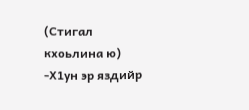(Стигал кхоьлина ю)
-Х1ун эр яздийр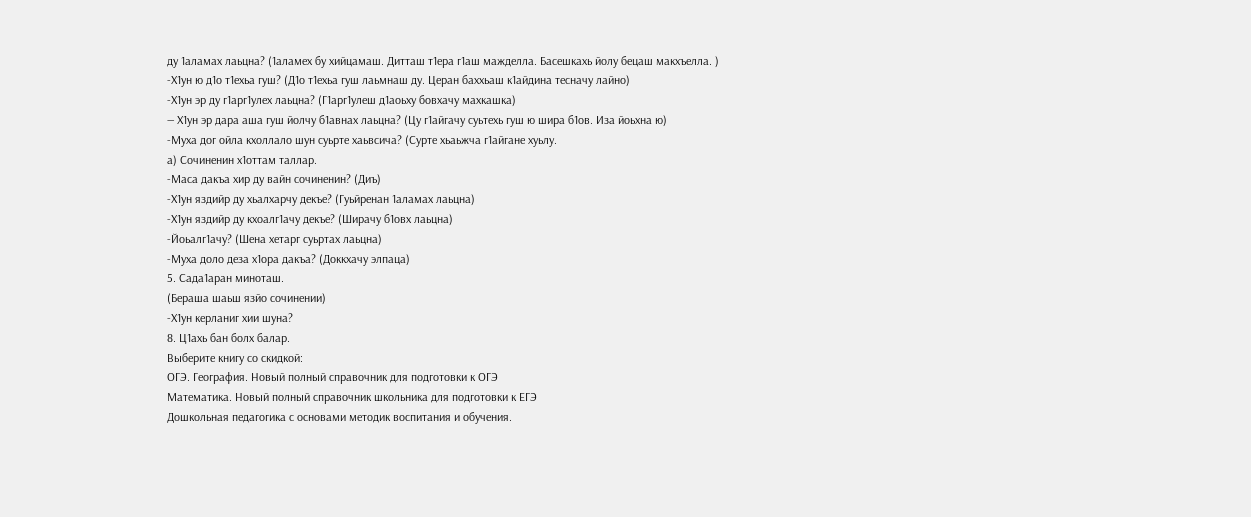ду 1аламах лаьцна? (1аламех бу хийцамаш. Дитташ т1ера г1аш мажделла. Басешкахь йолу бецаш макхъелла. )
-Х1ун ю д1о т1ехьа гуш? (Д1о т1ехьа гуш лаьмнаш ду. Церан баххьаш к1айдина тесначу лайно)
-Х1ун эр ду г1арг1улех лаьцна? (Г1арг1улеш д1аоьху бовхачу махкашка)
— Х1ун эр дара аша гуш йолчу б1авнах лаьцна? (Цу г1айгачу суьтехь гуш ю шира б1ов. Иза йоьхна ю)
-Муха дог ойла кхоллало шун суьрте хаьвсича? (Сурте хьаьжча г1айгане хуьлу.
а) Сочиненин х1оттам таллар.
-Маса дакъа хир ду вайн сочиненин? (Диъ)
-Х1ун яздийр ду хьалхарчу декъе? (Гуьйренан 1аламах лаьцна)
-Х1ун яздийр ду кхоалг1ачу декъе? (Ширачу б1овх лаьцна)
-Йоьалг1ачу? (Шена хетарг суьртах лаьцна)
-Муха доло деза х1ора дакъа? (Доккхачу элпаца)
5. Сада1аран миноташ.
(Бераша шаьш язйо сочинении)
-Х1ун керланиг хии шуна?
8. Ц1ахь бан болх балар.
Выберите книгу со скидкой:
ОГЭ. География. Новый полный справочник для подготовки к ОГЭ
Математика. Новый полный справочник школьника для подготовки к ЕГЭ
Дошкольная педагогика с основами методик воспитания и обучения.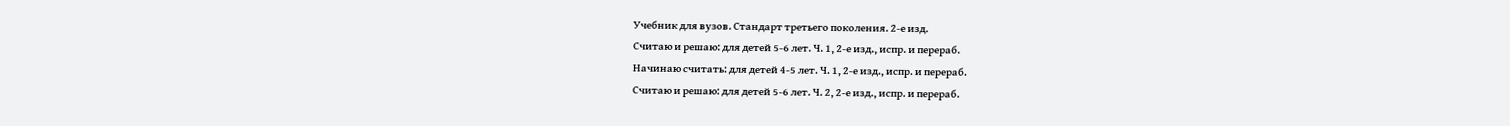Учебник для вузов. Стандарт третьего поколения. 2-е изд.
Считаю и решаю: для детей 5-6 лет. Ч. 1, 2-е изд., испр. и перераб.
Начинаю считать: для детей 4-5 лет. Ч. 1, 2-е изд., испр. и перераб.
Считаю и решаю: для детей 5-6 лет. Ч. 2, 2-е изд., испр. и перераб.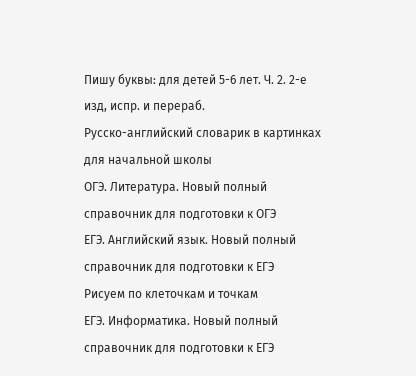Пишу буквы: для детей 5-6 лет. Ч. 2. 2-е изд, испр. и перераб.
Русско-английский словарик в картинках для начальной школы
ОГЭ. Литература. Новый полный справочник для подготовки к ОГЭ
ЕГЭ. Английский язык. Новый полный справочник для подготовки к ЕГЭ
Рисуем по клеточкам и точкам
ЕГЭ. Информатика. Новый полный справочник для подготовки к ЕГЭ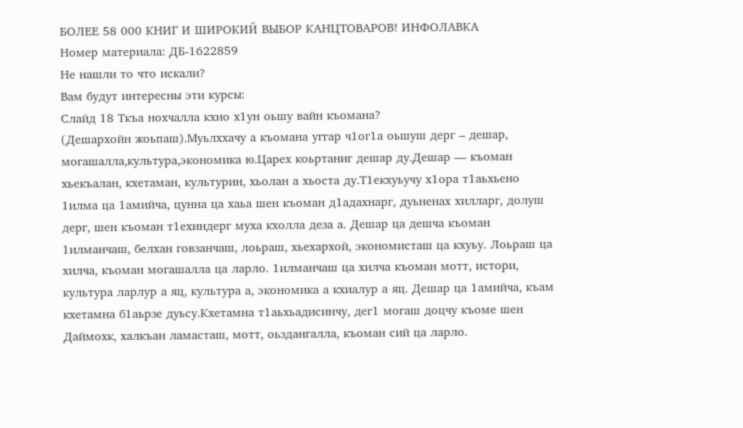БОЛЕЕ 58 000 КНИГ И ШИРОКИЙ ВЫБОР КАНЦТОВАРОВ! ИНФОЛАВКА
Номер материала: ДБ-1622859
Не нашли то что искали?
Вам будут интересны эти курсы:
Слайд 18 Ткъа нохчалла кхио х1ун оьшу вайн къомана?
(Дешархойн жоьпаш).Муьлххачу а къомана уггар ч1ог1а оьшуш дерг – дешар, могашалла,культура,экономика ю.Царех коьртаниг дешар ду.Дешар — къоман хьекъалан, кхетаман, культурин, хьолан а хьоста ду.Т1екхуьучу х1ора т1аьхьено 1илма ца 1амийча, цунна ца хаьа шен къоман д1адахнарг, дуьненах хилларг, долуш дерг, шен къоман т1ехиндерг муха кхолла деза а. Дешар ца дешча къоман 1илманчаш, белхан говзанчаш, лоьраш, хьехархой, экономисташ ца кхуьу. Лоьраш ца хилча, къоман могашалла ца ларло. 1илманчаш ца хилча къоман мотт, истори, культура ларлур а яц, культура а, экономика а кхиалур а яц. Дешар ца 1амийча, къам кхетамна б1аьрзе дуьсу.Кхетамна т1аьхьадисинчу, дег1 могаш доцчу къоме шен Даймохк, халкъан ламасташ, мотт, оьздангалла, къоман сий ца ларло.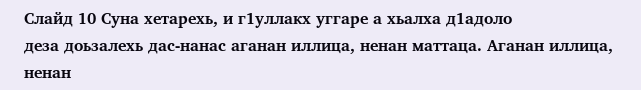Слайд 10 Суна хетарехь, и г1уллакх уггаре а хьалха д1адоло
деза доьзалехь дас-нанас аганан иллица, ненан маттаца. Аганан иллица, ненан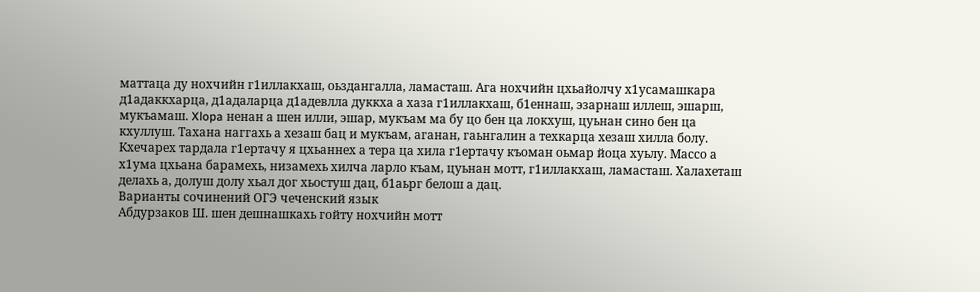маттаца ду нохчийн г1иллакхаш, оьздангалла, ламасташ. Ага нохчийн цхьайолчу х1усамашкара д1адаккхарца, д1адаларца д1адевлла дуккха а хаза г1иллакхаш, б1еннаш, эзарнаш иллеш, эшарш, мукъамаш. Xlopa ненан а шен илли, эшар, мукъам ма бу цо бен ца локхуш, цуьнан сино бен ца кхуллуш. Тахана наггахь а хезаш бац и мукъам, аганан, гаьнгалин а техкарца хезаш хилла болу. Кхечарех тардала г1ертачу я цхьаннех а тера ца хила г1ертачу къоман оьмар йоца хуьлу. Массо а х1ума цхьана барамехь, низамехь хилча ларло къам, цуьнан мотт, г1иллакхаш, ламасташ. Халахеташ делахь а, долуш долу хьал дог хьостуш дац, б1аьрг белош а дац.
Варианты сочинений ОГЭ чеченский язык
Абдурзаков Ш. шен дешнашкахь гойту нохчийн мотт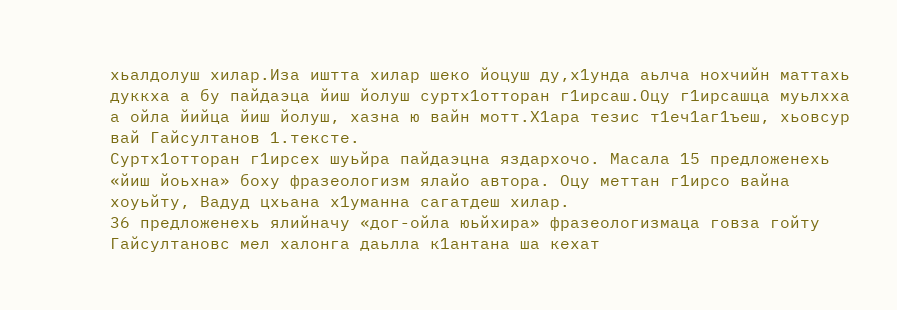хьалдолуш хилар.Иза иштта хилар шеко йоцуш ду,х1унда аьлча нохчийн маттахь дуккха а бу пайдаэца йиш йолуш суртх1отторан г1ирсаш.Оцу г1ирсашца муьлхха а ойла йийца йиш йолуш, хазна ю вайн мотт.Х1ара тезис т1еч1аг1ъеш, хьовсур вай Гайсултанов 1.тексте.
Суртх1отторан г1ирсех шуьйра пайдаэцна яздархочо. Масала 15 предложенехь «йиш йоьхна» боху фразеологизм ялайо автора. Оцу меттан г1ирсо вайна хоуьйту, Вадуд цхьана х1уманна сагатдеш хилар.
36 предложенехь ялийначу «дог-ойла юьйхира» фразеологизмаца говза гойту Гайсултановс мел халонга даьлла к1антана ша кехат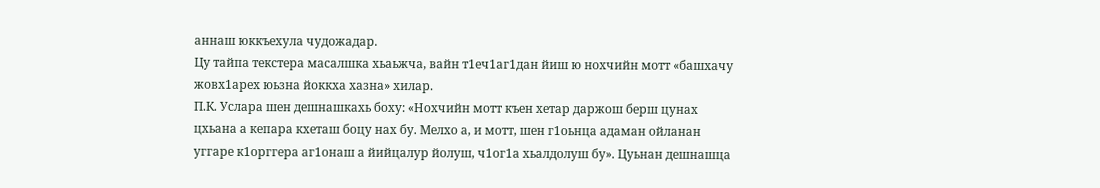аннаш юккъехула чудожадар.
Цу тайпа текстера масалшка хьаьжча, вайн т1еч1аг1дан йиш ю нохчийн мотт «башхачу жовх1арех юьзна йоккха хазна» хилар.
П.К. Услара шен дешнашкахь боху: «Нохчийн мотт къен хетар даржош берш цунах цхьана а кепара кхеташ боцу нах бу. Мелхо а, и мотт, шен г1оьнца адаман ойланан уггаре к1орггера аг1онаш а йийцалур йолуш, ч1ог1а хьалдолуш бу». Цуьнан дешнашца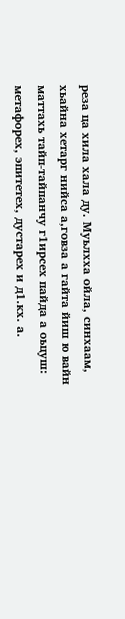реза ца хила хала ду. Муьлхха ойла, синхаам, хьайна хетарг нийса а,говза а гайта йиш ю вайн маттахь тайп-тайпанчу г1ирсех пайда а оьцуш: метафорех, эпитетех, дустарех и д1.кх. а.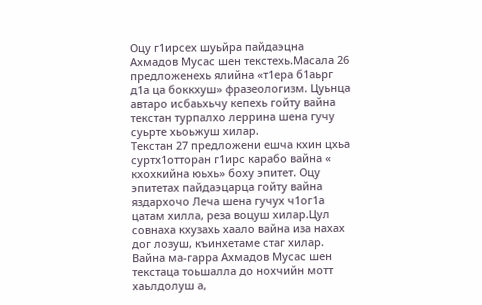Оцу г1ирсех шуьйра пайдаэцна Ахмадов Мусас шен текстехь.Масала 26 предложенехь ялийна «т1ера б1аьрг д1а ца боккхуш» фразеологизм. Цуьнца автаро исбаьхьчу кепехь гойту вайна текстан турпалхо леррина шена гучу суьрте хьоьжуш хилар.
Текстан 27 предложени ешча кхин цхьа суртх1отторан г1ирс карабо вайна « кхохкийна юьхь» боху эпитет. Оцу эпитетах пайдаэцарца гойту вайна яздархочо Леча шена гучух ч1ог1а цатам хилла, реза воцуш хилар.Цул совнаха кхузахь хаало вайна иза нахах дог лозуш, къинхетаме стаг хилар.
Вайна ма-гарра Ахмадов Мусас шен текстаца тоьшалла до нохчийн мотт хаьлдолуш а,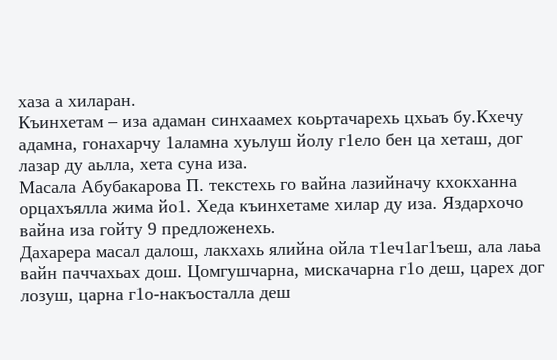хаза а хиларан.
Къинхетам – иза адаман синхаамех коьртачарехь цхьаъ бу.Кхечу адамна, гонахарчу 1аламна хуьлуш йолу г1ело бен ца хеташ, дог лазар ду аьлла, хета суна иза.
Масала Абубакарова П. текстехь го вайна лазийначу кхокханна орцахъялла жима йо1. Хеда къинхетаме хилар ду иза. Яздархочо вайна иза гойту 9 предложенехь.
Дахарера масал далош, лакхахь ялийна ойла т1еч1аг1ъеш, ала лаьа вайн паччахьах дош. Цомгушчарна, мискачарна г1о деш, царех дог лозуш, царна г1о-накъосталла деш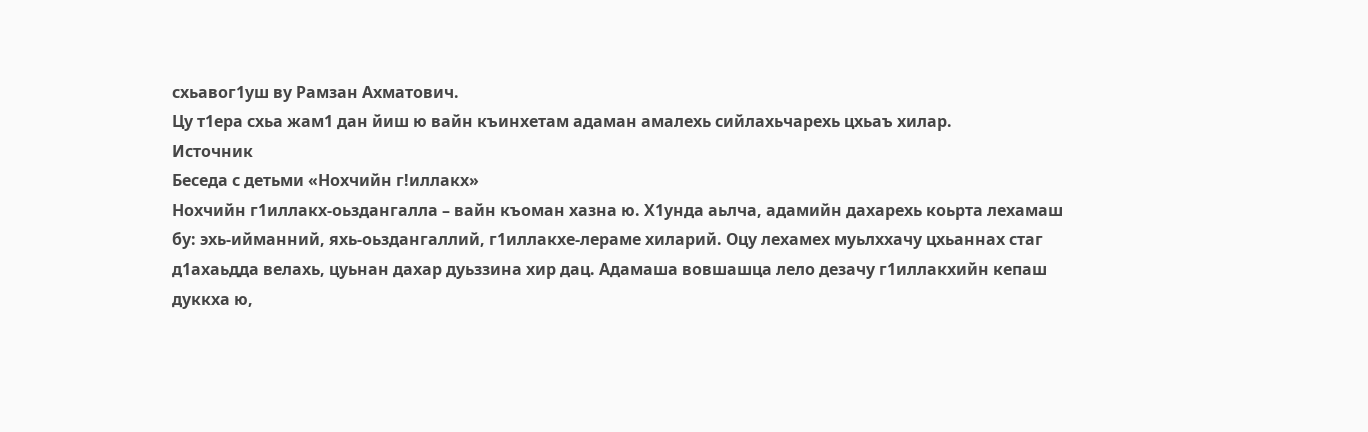схьавог1уш ву Рамзан Ахматович.
Цу т1ера схьа жам1 дан йиш ю вайн къинхетам адаман амалехь сийлахьчарехь цхьаъ хилар.
Источник
Беседа с детьми «Нохчийн г!иллакх»
Нохчийн г1иллакх-оьздангалла – вайн къоман хазна ю. Х1унда аьлча, адамийн дахарехь коьрта лехамаш бу: эхь-ийманний, яхь-оьздангаллий, г1иллакхе-лераме хиларий. Оцу лехамех муьлххачу цхьаннах стаг д1ахаьдда велахь, цуьнан дахар дуьззина хир дац. Адамаша вовшашца лело дезачу г1иллакхийн кепаш дуккха ю,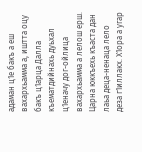адаман ц1е бакъ а еш вахархьамма а, иштта оцу бакъ ц1арца Далла къематдийнахь дуьхал ц1еначу дог-ойлица вахархьамма а лелош ерш. Царна юккъехь къаста дан лаьа деца-ненаца лело деза г1иллакх. Х1ора а угар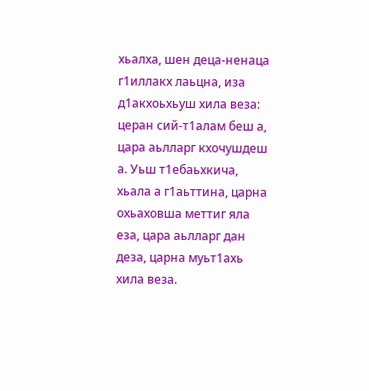хьалха, шен деца-ненаца г1иллакх лаьцна, иза д1акхоьхьуш хила веза: церан сий-т1алам беш а, цара аьлларг кхочушдеш а. Уьш т1ебаьхкича, хьала а г1аьттина, царна охьаховша меттиг яла еза, цара аьлларг дан деза, царна муьт1ахь хила веза.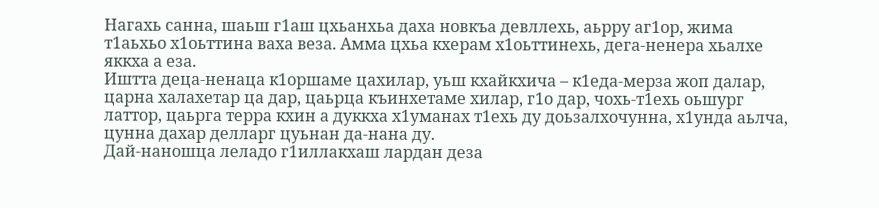Нагахь санна, шаьш г1аш цхьанхьа даха новкъа девллехь, аьрру аг1ор, жима т1аьхьо х1оьттина ваха веза. Амма цхьа кхерам х1оьттинехь, дега-ненера хьалхе яккха а еза.
Иштта деца-ненаца к1оршаме цахилар, уьш кхайкхича – к1еда-мерза жоп далар, царна халахетар ца дар, цаьрца къинхетаме хилар, г1о дар, чохь-т1ехь оьшург латтор, цаьрга терра кхин а дуккха х1уманах т1ехь ду доьзалхочунна, х1унда аьлча, цунна дахар делларг цуьнан да-нана ду.
Дай-наношца леладо г1иллакхаш лардан деза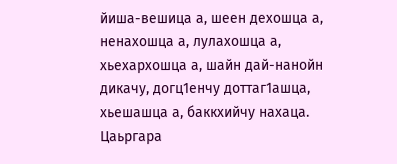йиша-вешица а, шеен дехошца а, ненахошца а, лулахошца а, хьехархошца а, шайн дай-нанойн дикачу, догц1енчу доттаг1ашца, хьешашца а, баккхийчу нахаца.
Цаьргара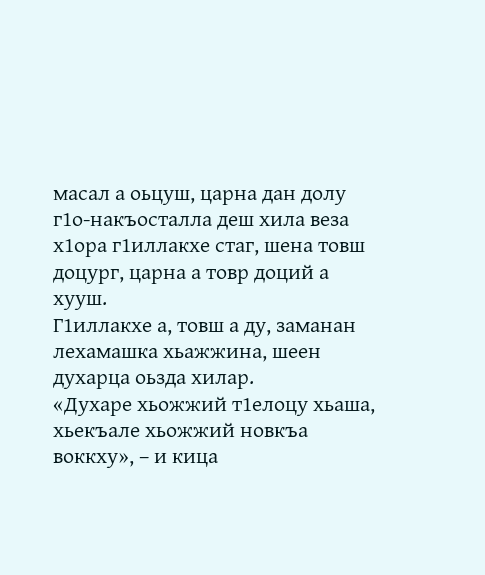масал а оьцуш, царна дан долу г1о-накъосталла деш хила веза х1ора г1иллакхе стаг, шена товш доцург, царна а товр доций а хууш.
Г1иллакхе а, товш а ду, заманан лехамашка хьажжина, шеен духарца оьзда хилар.
«Духаре хьожжий т1елоцу хьаша, хьекъале хьожжий новкъа воккху», – и кица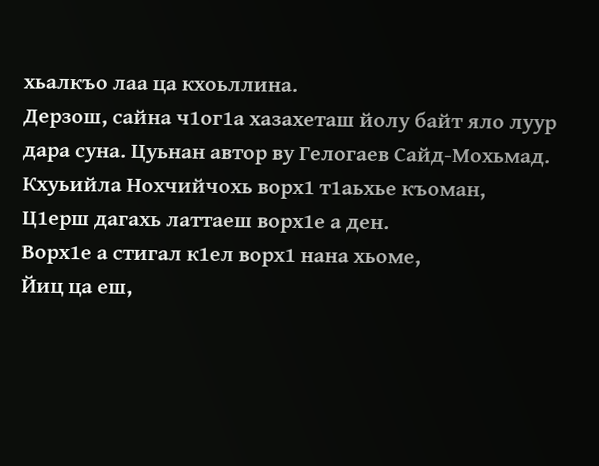хьалкъо лаа ца кхоьллина.
Дерзош, сайна ч1ог1а хазахеташ йолу байт яло луур дара суна. Цуьнан автор ву Гелогаев Сайд-Мохьмад.
Кхуьийла Нохчийчохь ворх1 т1аьхье къоман,
Ц1ерш дагахь латтаеш ворх1е а ден.
Ворх1е а стигал к1ел ворх1 нана хьоме,
Йиц ца еш,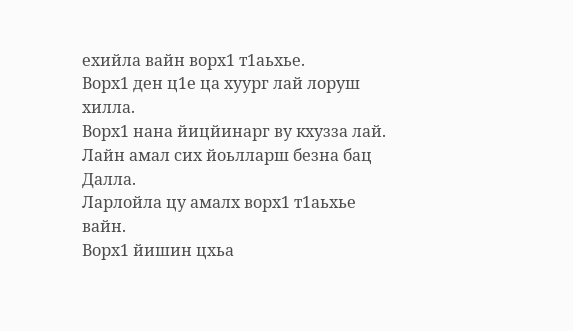ехийла вайн ворх1 т1аьхье.
Ворх1 ден ц1е ца хуург лай лоруш хилла.
Ворх1 нана йицйинарг ву кхузза лай.
Лайн амал сих йоьлларш безна бац Далла.
Ларлойла цу амалх ворх1 т1аьхье вайн.
Ворх1 йишин цхьа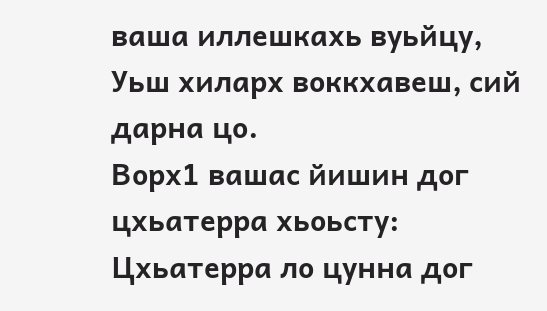ваша иллешкахь вуьйцу,
Уьш хиларх воккхавеш, сий дарна цо.
Ворх1 вашас йишин дог цхьатерра хьоьсту:
Цхьатерра ло цунна дог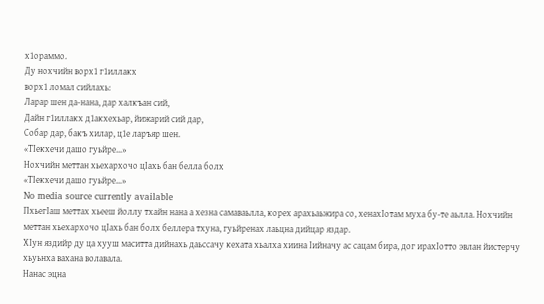х1ораммо.
Ду нохчийн ворх1 г1иллакх
ворх1 ломал сийлахь:
Ларар шен да-нана, дар халкъан сий,
Дайн г1иллакх д1акхехьар, йижарий сий дар,
Собар дар, бакъ хилар, ц1е ларъяр шен.
«ТIекхечи дашо гуьйре…»
Нохчийн меттан хьехархочо цIахь бан белла болх
«ТIекхечи дашо гуьйре…»
No media source currently available
ПхьегIаш меттах хьееш йоллу тхайн нана а хезна самаваьлла, корех арахьаьжира со, хенахIотам муха бу-те аьлла. Нохчийн меттан хьехархочо цIахь бан болх беллера тхуна, гуьйренах лаьцна дийцар яздар.
ХIун яздийр ду ца хууш маситта дийнахь даьссачу кехата хьалха хиина Iийначу ас сацам бира, дог ирахӀотто эвлан йистерчу хьуьнха вахана волавала.
Нанас эцна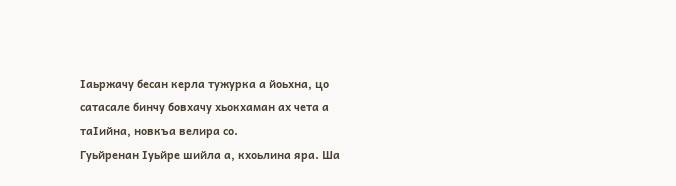Iаьржачу бесан керла тужурка а йоьхна, цо сатасале бинчу бовхачу хьокхаман ах чета а таIийна, новкъа велира со.
Гуьйренан Iуьйре шийла а, кхоьлина яра. Ша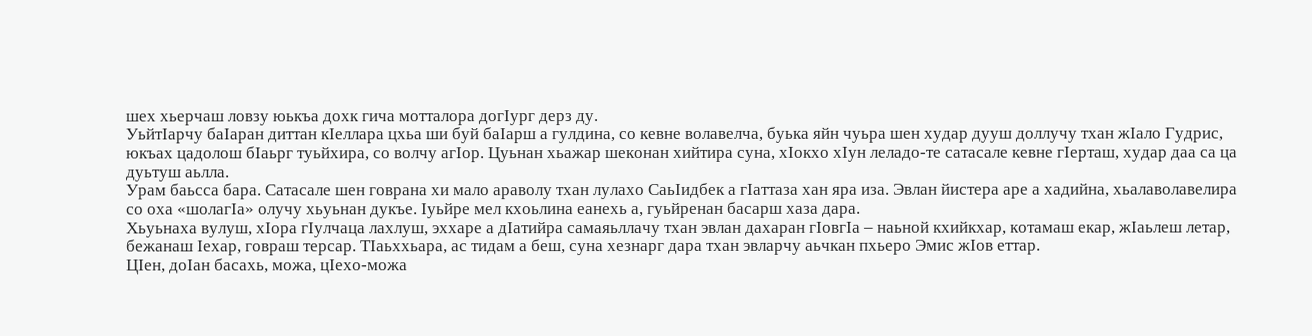шех хьерчаш ловзу юькъа дохк гича мотталора догIург дерз ду.
УьйтIарчу баIаран диттан кIеллара цхьа ши буй баIарш а гулдина, со кевне волавелча, буька яйн чуьра шен худар дууш доллучу тхан жIало Гудрис, юкъах цадолош бIаьрг туьйхира, со волчу агIор. Цуьнан хьажар шеконан хийтира суна, хIокхо хIун леладо-те сатасале кевне гIерташ, худар даа са ца дуьтуш аьлла.
Урам баьсса бара. Сатасале шен говрана хи мало араволу тхан лулахо СаьIидбек а гIаттаза хан яра иза. Эвлан йистера аре а хадийна, хьалаволавелира со оха «шолагIа» олучу хьуьнан дукъе. Iуьйре мел кхоьлина еанехь а, гуьйренан басарш хаза дара.
Хьуьнаха вулуш, хIора гIулчаца лахлуш, эххаре а дIатийра самаяьллачу тхан эвлан дахаран гIовгIа – наьной кхийкхар, котамаш екар, жIаьлеш летар, бежанаш Iехар, говраш терсар. ТIаьххьара, ас тидам а беш, суна хезнарг дара тхан эвларчу аьчкан пхьеро Эмис жIов еттар.
ЦIен, доIан басахь, можа, цIехо-можа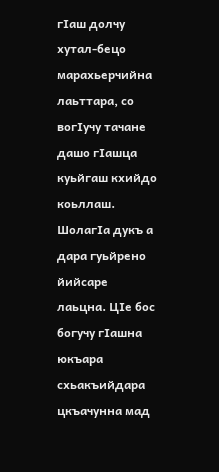гIаш долчу хутал-бецо марахьерчийна лаьттара, со вогIучу тачане дашо гIашца куьйгаш кхийдо коьллаш.
ШолагIа дукъ а дара гуьйрено йийсаре лаьцна. ЦIе бос богучу гIашна юкъара схьакъийдара цкъачунна мад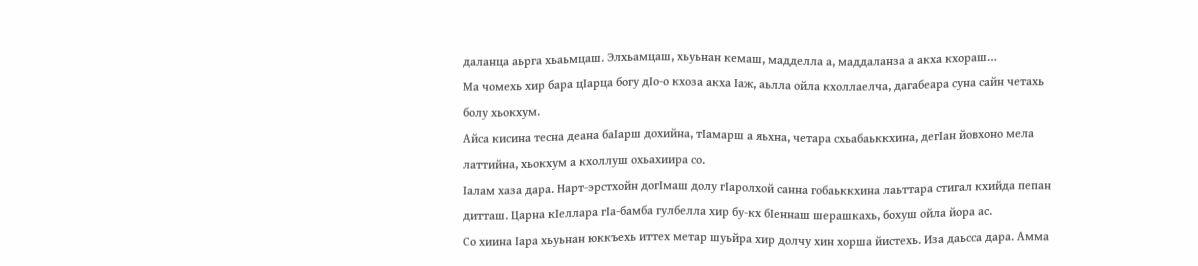даланца аьрга хьаьмцаш. Элхьамцаш, хьуьнан кемаш, мадделла а, маддаланза а акха кхораш…
Ма чомехь хир бара цIарца богу дIо-о кхоза акха Iаж, аьлла ойла кхоллаелча, дагабеара суна сайн четахь болу хьокхум.
Айса кисина тесна деана баIарш дохийна, тIамарш а яьхна, четара схьабаьккхина, дегIан йовхоно мела латтийна, хьокхум а кхоллуш охьахиира со.
Iалам хаза дара. Нарт-эрстхойн догIмаш долу гIаролхой санна гобаьккхина лаьттара стигал кхийда пепан дитташ. Царна кIеллара гIа-бамба гулбелла хир бу-кх бIеннаш шерашкахь, бохуш ойла йора ас.
Со хиина Iара хьуьнан юккъехь иттех метар шуьйра хир долчу хин хорша йистехь. Иза даьсса дара. Амма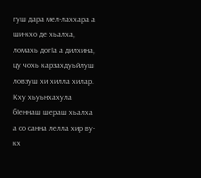гуш дара мел-лаххара а ши-кхо де хьалха, ломахь догIа а дилхина, цу чохь карзахдуьйлуш ловзуш хи хилла хилар.
Кху хьуьнхахула бIеннаш шераш хьалха а со санна лелла хир ву-кх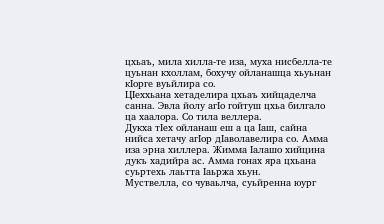цхьаъ, мила хилла-те иза, муха нисбелла-те цуьнан кхоллам, бохучу ойланашца хьуьнан кIорге вуьйлира со.
ЦIеххьана хетаделира цхьаъ хийцаделча санна. Эвла йолу агIо гойтуш цхьа билгало ца хаалора. Со тила веллера.
Дукха тIех ойланаш еш а ца Iаш, сайна нийса хетачу агIор дIаволавелира со. Амма иза эрна хиллера. Жимма Iалашо хийцина дукъ хадийра ас. Амма гонах яра цхьана суьртехь лаьтта Iаьржа хьун.
Муствелла, со чуваьлча, суьйренна юург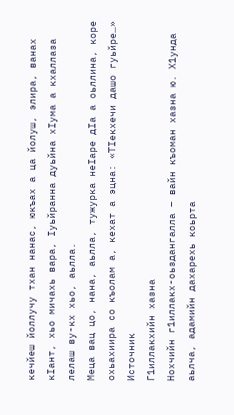кечйеш йоллучу тхан нанас, юкъах а ца йолуш, элира, ванах кIант, хьо мичахь вара, Iуьйранна дуьйна хIума а кхаллаза лелаш ву-кх хьо, аьлла.
Меца вац цо, нана, аьлла, тужурка неIаре дIа а оьллина, коре охьахиира со къолам а, кехат а эцна: «ТIекхечи дашо гуьйре…»
Источник
Г1иллакхийн хазна
Нохчийн г1иллакх-оьздангалла – вайн къоман хазна ю. Х1унда аьлча, адамийн дахарехь коьрта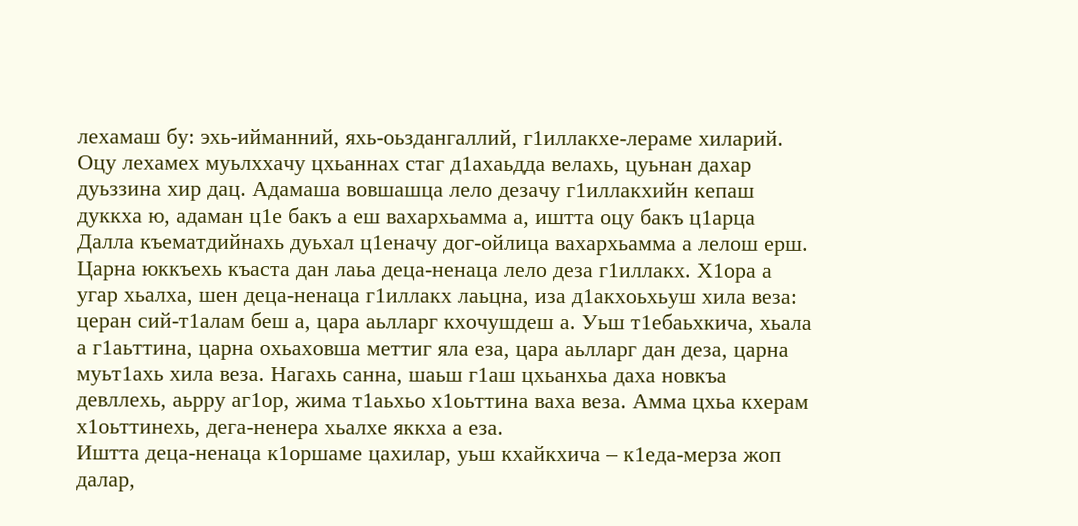лехамаш бу: эхь-ийманний, яхь-оьздангаллий, г1иллакхе-лераме хиларий. Оцу лехамех муьлххачу цхьаннах стаг д1ахаьдда велахь, цуьнан дахар дуьззина хир дац. Адамаша вовшашца лело дезачу г1иллакхийн кепаш дуккха ю, адаман ц1е бакъ а еш вахархьамма а, иштта оцу бакъ ц1арца Далла къематдийнахь дуьхал ц1еначу дог-ойлица вахархьамма а лелош ерш. Царна юккъехь къаста дан лаьа деца-ненаца лело деза г1иллакх. Х1ора а угар хьалха, шен деца-ненаца г1иллакх лаьцна, иза д1акхоьхьуш хила веза: церан сий-т1алам беш а, цара аьлларг кхочушдеш а. Уьш т1ебаьхкича, хьала а г1аьттина, царна охьаховша меттиг яла еза, цара аьлларг дан деза, царна муьт1ахь хила веза. Нагахь санна, шаьш г1аш цхьанхьа даха новкъа девллехь, аьрру аг1ор, жима т1аьхьо х1оьттина ваха веза. Амма цхьа кхерам х1оьттинехь, дега-ненера хьалхе яккха а еза.
Иштта деца-ненаца к1оршаме цахилар, уьш кхайкхича – к1еда-мерза жоп далар,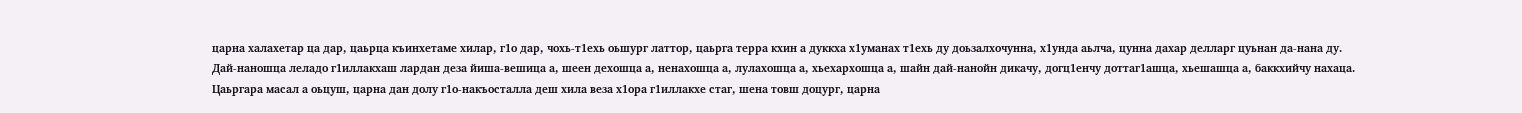царна халахетар ца дар, цаьрца къинхетаме хилар, г1о дар, чохь-т1ехь оьшург латтор, цаьрга терра кхин а дуккха х1уманах т1ехь ду доьзалхочунна, х1унда аьлча, цунна дахар делларг цуьнан да-нана ду.
Дай-наношца леладо г1иллакхаш лардан деза йиша-вешица а, шеен дехошца а, ненахошца а, лулахошца а, хьехархошца а, шайн дай-нанойн дикачу, догц1енчу доттаг1ашца, хьешашца а, баккхийчу нахаца.
Цаьргара масал а оьцуш, царна дан долу г1о-накъосталла деш хила веза х1ора г1иллакхе стаг, шена товш доцург, царна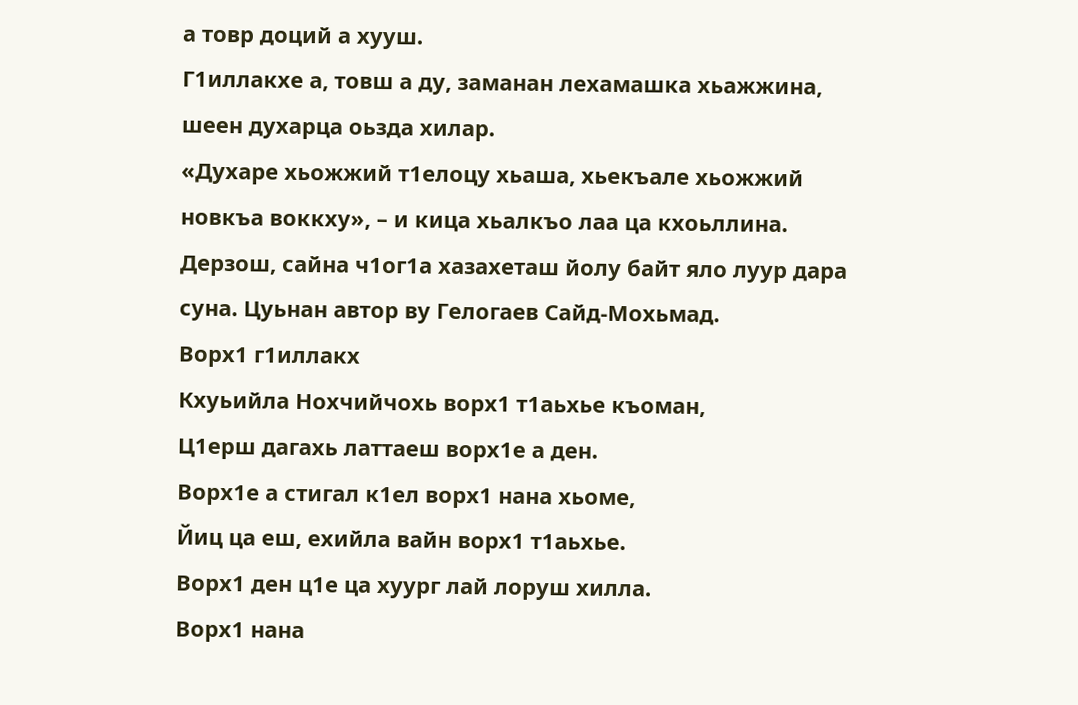а товр доций а хууш.
Г1иллакхе а, товш а ду, заманан лехамашка хьажжина, шеен духарца оьзда хилар.
«Духаре хьожжий т1елоцу хьаша, хьекъале хьожжий новкъа воккху», – и кица хьалкъо лаа ца кхоьллина.
Дерзош, сайна ч1ог1а хазахеташ йолу байт яло луур дара суна. Цуьнан автор ву Гелогаев Сайд-Мохьмад.
Ворх1 г1иллакх
Кхуьийла Нохчийчохь ворх1 т1аьхье къоман,
Ц1ерш дагахь латтаеш ворх1е а ден.
Ворх1е а стигал к1ел ворх1 нана хьоме,
Йиц ца еш, ехийла вайн ворх1 т1аьхье.
Ворх1 ден ц1е ца хуург лай лоруш хилла.
Ворх1 нана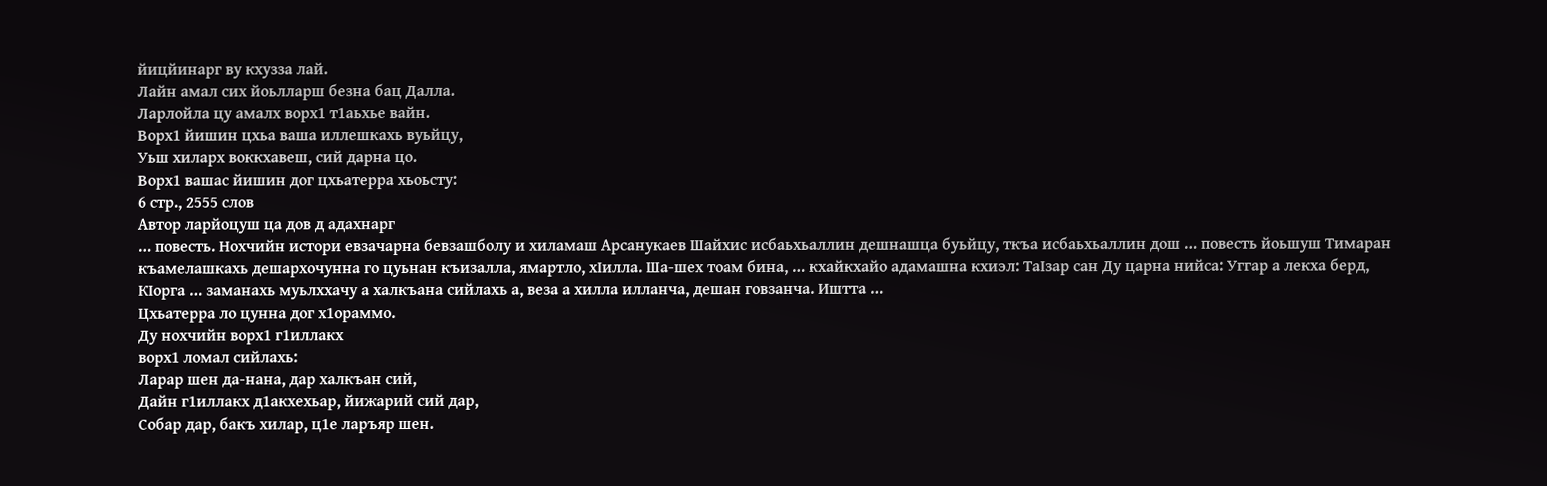йицйинарг ву кхузза лай.
Лайн амал сих йоьлларш безна бац Далла.
Ларлойла цу амалх ворх1 т1аьхье вайн.
Ворх1 йишин цхьа ваша иллешкахь вуьйцу,
Уьш хиларх воккхавеш, сий дарна цо.
Ворх1 вашас йишин дог цхьатерра хьоьсту:
6 стр., 2555 слов
Автор ларйоцуш ца дов д адахнарг
… повесть. Нохчийн истори евзачарна бевзашболу и хиламаш Арсанукаев Шайхис исбаьхьаллин дешнашца буьйцу, ткъа исбаьхьаллин дош … повесть йоьшуш Тимаран къамелашкахь дешархочунна го цуьнан къизалла, ямартло, хIилла. Ша-шех тоам бина, … кхайкхайо адамашна кхиэл: ТаIзар сан Ду царна нийса: Уггар а лекха берд, КIорга … заманахь муьлххачу а халкъана сийлахь а, веза а хилла илланча, дешан говзанча. Иштта …
Цхьатерра ло цунна дог х1ораммо.
Ду нохчийн ворх1 г1иллакх
ворх1 ломал сийлахь:
Ларар шен да-нана, дар халкъан сий,
Дайн г1иллакх д1акхехьар, йижарий сий дар,
Собар дар, бакъ хилар, ц1е ларъяр шен.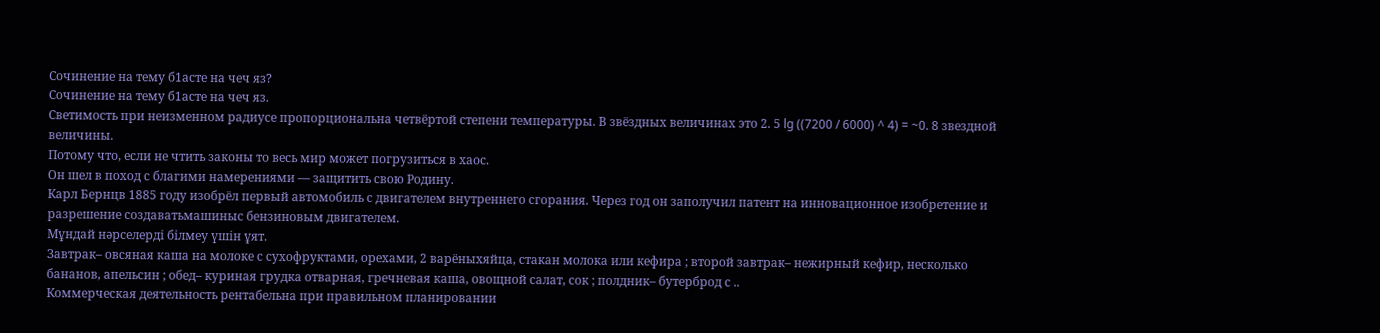Сочинение на тему б1асте на чеч яз?
Сочинение на тему б1асте на чеч яз.
Светимость при неизменном радиусе пропорциональна четвёртой степени температуры. В звёздных величинах это 2. 5 lg ((7200 / 6000) ^ 4) = ~0. 8 звездной величины.
Потому что, если не чтить законы то весь мир может погрузиться в хаос.
Он шел в поход с благими намерениями — защитить свою Родину.
Карл Бернцв 1885 году изобрёл первый автомобиль с двигателем внутреннего сгорания. Через год он заполучил патент на инновационное изобретение и разрешение создаватьмашиныс бензиновым двигателем.
Мұндай нәрселерді білмеу үшін ұят.
Завтрак– овсяная каша на молоке с сухофруктами, орехами, 2 варёныхяйца, стакан молока или кефира ; второй завтрак– нежирный кефир, несколько бананов, апельсин ; обед– куриная грудка отварная, гречневая каша, овощной салат, сок ; полдник– бутерброд с ..
Коммерческая деятельность рентабельна при правильном планировании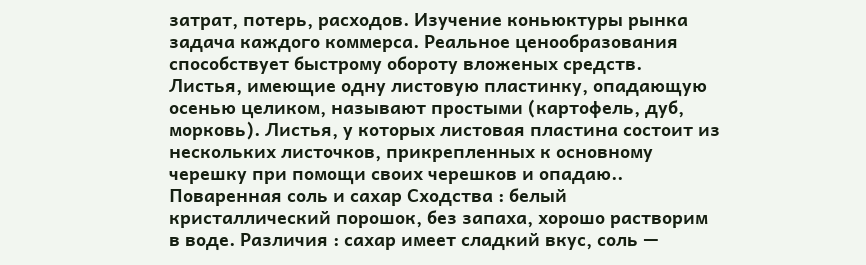затрат, потерь, расходов. Изучение коньюктуры рынка задача каждого коммерса. Реальное ценообразования способствует быстрому обороту вложеных средств.
Листья, имеющие одну листовую пластинку, опадающую осенью целиком, называют простыми (картофель, дуб, морковь). Листья, у которых листовая пластина состоит из нескольких листочков, прикрепленных к основному черешку при помощи своих черешков и опадаю..
Поваренная соль и сахар Сходства : белый кристаллический порошок, без запаха, хорошо растворим в воде. Различия : сахар имеет сладкий вкус, соль —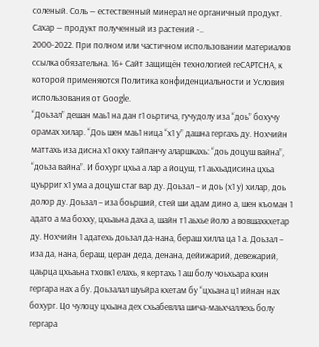соленый. Соль — естественный минерал не органичный продукт. Сахар — продукт полученный из растений -..
2000-2022. При полном или частичном использовании материалов ссылка обязательна. 16+ Сайт защищён технологией reCAPTCHA, к которой применяются Политика конфиденциальности и Условия использования от Google.
“Доьзал” дешан маь1 на дан г1 оьртича, гучудолу иза “доь” бохучу орамах хилар. “Доь шен маь1 ница “х1 у” дашна гергахь ду. Нохчийн маттахь иза дисна х1 окху тайпанчу аларшкахь: “доь доцуш вайна”, “доьза вайна”. И бохург цхьа а лар а йоцуш, т1 аьхьадисина цхьа цуьрриг х1 ума а доцуш стаг вар ду. Доьзал – и доь (х1 у) хилар, доь долор ду. Доьзал – иза боьрший, стей ши адам дино а, шен къоман 1 адато а ма бохху, цхьаьна даха а, шайн т1 аьхье йоло а вовшахкхетар ду. Нохчийн 1 адатехь доьзал да-нана, бераш хилла ца 1 а. Доьзал – иза да, нана, бераш, церан деда, денана, дейижарий, девежарий, цаьрца цхьаьна тховк1 елахь, я кертахь 1 аш болу чоьхьара кхин гергара нах а бу. Доьзалал шуьйра кхетам бу “цхьана ц1 ийнан нах бохург. Цо чулоцу цхьана дех схьабевлла шича-маьхчаллехь болу гергара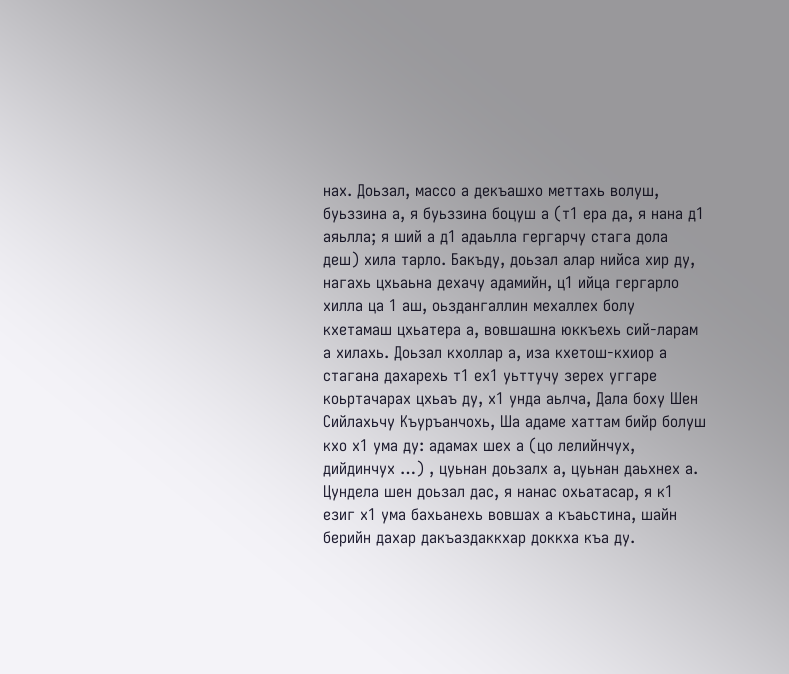нах. Доьзал, массо а декъашхо меттахь волуш, буьззина а, я буьззина боцуш а (т1 ера да, я нана д1 аяьлла; я ший а д1 адаьлла гергарчу стага дола деш) хила тарло. Бакъду, доьзал алар нийса хир ду, нагахь цхьаьна дехачу адамийн, ц1 ийца гергарло хилла ца 1 аш, оьздангаллин мехаллех болу кхетамаш цхьатера а, вовшашна юккъехь сий-ларам а хилахь. Доьзал кхоллар а, иза кхетош-кхиор а стагана дахарехь т1 ех1 уьттучу зерех уггаре коьртачарах цхьаъ ду, х1 унда аьлча, Дала боху Шен Сийлахьчу Къуръанчохь, Ша адаме хаттам бийр болуш кхо х1 ума ду: адамах шех а (цо лелийнчух, дийдинчух …) , цуьнан доьзалх а, цуьнан даьхнех а. Цундела шен доьзал дас, я нанас охьатасар, я к1 езиг х1 ума бахьанехь вовшах а къаьстина, шайн берийн дахар дакъаздаккхар доккха къа ду.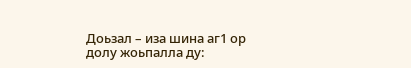Доьзал – иза шина аг1 ор долу жоьпалла ду: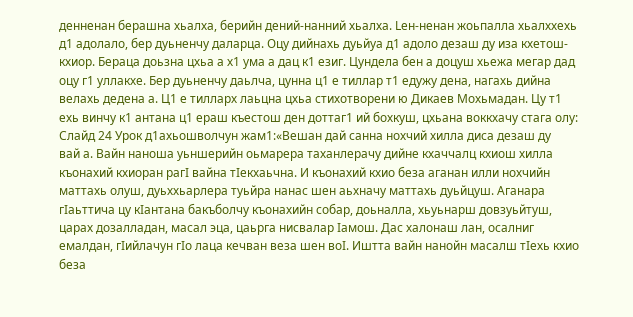денненан берашна хьалха, берийн дений-нанний хьалха. Lен-ненан жоьпалла хьалххехь д1 адолало, бер дуьненчу даларца. Оцу дийнахь дуьйyа д1 адоло дезаш ду иза кхетош-кхиор. Бераца доьзна цхьа а х1 ума а дац к1 езиг. Цундела бен а доцуш хьежа мегар дад оцу г1 уллакхе. Бер дуьненчу даьлча, цунна ц1 е тиллар т1 едужу дена, нагахь дийна велахь дедена а. Ц1 е тилларх лаьцна цхьа стихотворени ю Дикаев Мохьмадан. Цу т1 ехь винчу к1 антана ц1 ераш къестош ден доттаг1 ий бохкуш, цхьана воккхачу стага олу:
Слайд 24 Урок д1ахьошволчун жам1:«Вешан дай санна нохчий хилла диса дезаш ду
вай а. Вайн наноша уьншерийн оьмарера таханлерачу дийне кхаччалц кхиош хилла къонахий кхиоран рагI вайна тIекхаьчна. И къонахий кхио беза аганан илли нохчийн маттахь олуш, дуьххьарлера туьйра нанас шен аьхначу маттахь дуьйцуш. Аганара гIаьттича цу кIантана бакъболчу къонахийн собар, доьналла, хьуьнарш довзуьйтуш, царах дозалладан, масал эца, цаьрга нисвалар Iамош. Дас халонаш лан, осалниг емалдан, гIийлачун гIо лаца кечван веза шен воI. Иштта вайн нанойн масалш тIехь кхио беза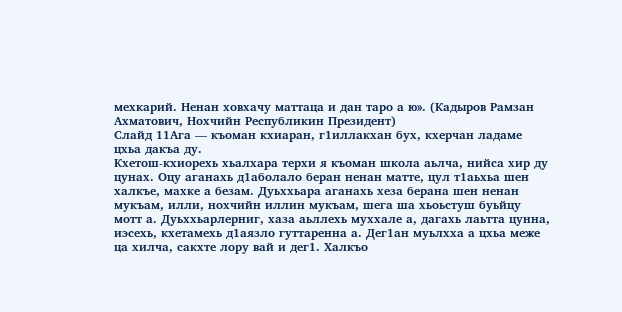мехкарий. Ненан ховхачу маттаца и дан таро а ю». (Кадыров Рамзан Ахматович, Нохчийн Республикин Президент)
Слайд 11Ага — къоман кхиаран, г1иллакхан бух, кхерчан ладаме цхьа дакъа ду.
Кхетош-кхиорехь хьалхара терхи я къоман школа аьлча, нийса хир ду цунах. Оцу аганахь д1аболало беран ненан матте, цул т1аьхьа шен халкъе, махке а безам. Дуьххьара аганахь хеза берана шен ненан мукъам, илли, нохчийн иллин мукъам, шега ша хьоьстуш буьйцу мотт а. Дуьххьарлерниг, хаза аьллехь муххале а, дагахь лаьтта цунна, иэсехь, кхетамехь д1аязло гуттаренна а. Дег1ан муьлхха а цхьа меже ца хилча, сакхте лору вай и дег1. Халкъо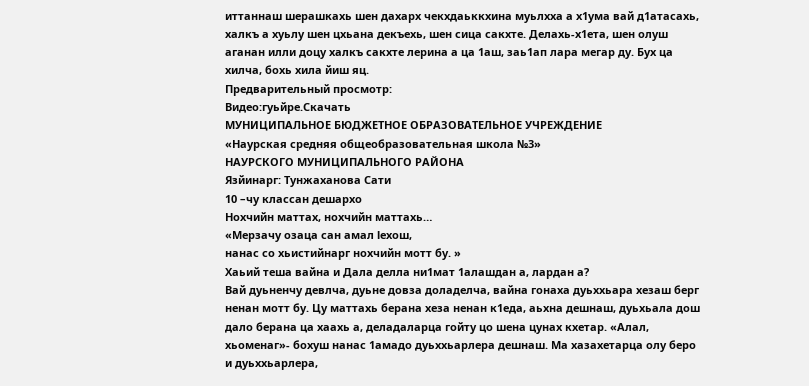иттаннаш шерашкахь шен дахарх чекхдаьккхина муьлхха а х1ума вай д1атасахь, халкъ а хуьлу шен цхьана декъехь, шен сица сакхте. Делахь-х1ета, шен олуш аганан илли доцу халкъ сакхте лерина а ца 1аш, заь1ап лара мегар ду. Бух ца хилча, бохь хила йиш яц.
Предварительный просмотр:
Видео:гуьйре.Скачать
МУНИЦИПАЛЬНОЕ БЮДЖЕТНОЕ ОБРАЗОВАТЕЛЬНОЕ УЧРЕЖДЕНИЕ
«Наурская средняя общеобразовательная школа №3»
НАУРСКОГО МУНИЦИПАЛЬНОГО РАЙОНА
Язйинарг: Тунжаханова Сати
10 –чу классан дешархо
Нохчийн маттах, нохчийн маттахь…
«Мерзачу озаца сан амал lехош,
нанас со хьистийнарг нохчийн мотт бу. »
Хаьий теша вайна и Дала делла ни1мат 1алашдан а, лардан а?
Вай дуьненчу девлча, дуьне довза доладелча, вайна гонаха дуьххьара хезаш берг ненан мотт бу. Цу маттахь берана хеза ненан к1еда, аьхна дешнаш, дуьхьала дош дало берана ца хаахь а, деладаларца гойту цо шена цунах кхетар. «Алал, хьоменаг»- бохуш нанас 1амадо дуьххьарлера дешнаш. Ма хазахетарца олу беро и дуьххьарлера,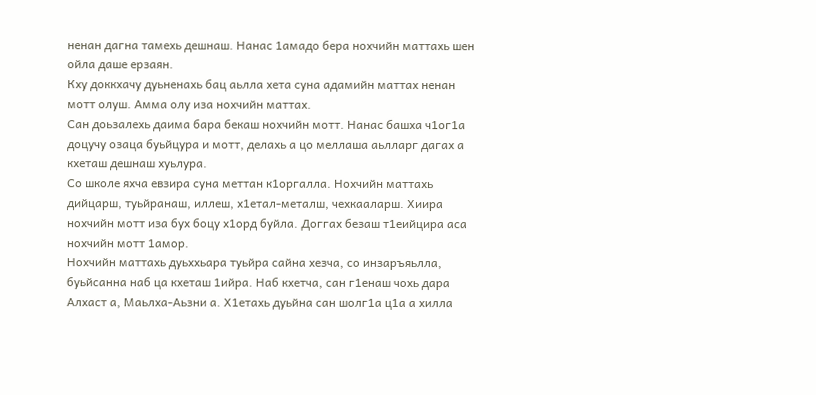ненан дагна тамехь дешнаш. Нанас 1амадо бера нохчийн маттахь шен ойла даше ерзаян.
Кху доккхачу дуьненахь бац аьлла хета суна адамийн маттах ненан мотт олуш. Амма олу иза нохчийн маттах.
Сан доьзалехь даима бара бекаш нохчийн мотт. Нанас башха ч1ог1а доцучу озаца буьйцура и мотт, делахь а цо меллаша аьлларг дагах а кхеташ дешнаш хуьлура.
Со школе яхча евзира суна меттан к1оргалла. Нохчийн маттахь дийцарш, туьйранаш, иллеш, х1етал-металш, чехкааларш. Хиира нохчийн мотт иза бух боцу х1орд буйла. Доггах безаш т1еийцира аса нохчийн мотт 1амор.
Нохчийн маттахь дуьххьара туьйра сайна хезча, со инзаръяьлла, буьйсанна наб ца кхеташ 1ийра. Наб кхетча, сан г1енаш чохь дара Алхаст а, Маьлха-Аьзни а. Х1етахь дуьйна сан шолг1а ц1а а хилла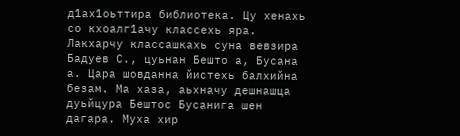д1ах1оьттира библиотека. Цу хенахь со кхоалг1ачу классехь яра.
Лакхарчу классашкахь суна вевзира Бадуев С., цуьнан Бешто а, Бусана а. Цара шовданна йистехь балхийна безам. Ма хаза, аьхначу дешнашца дуьйцура Бештос Бусанига шен дагара. Муха хир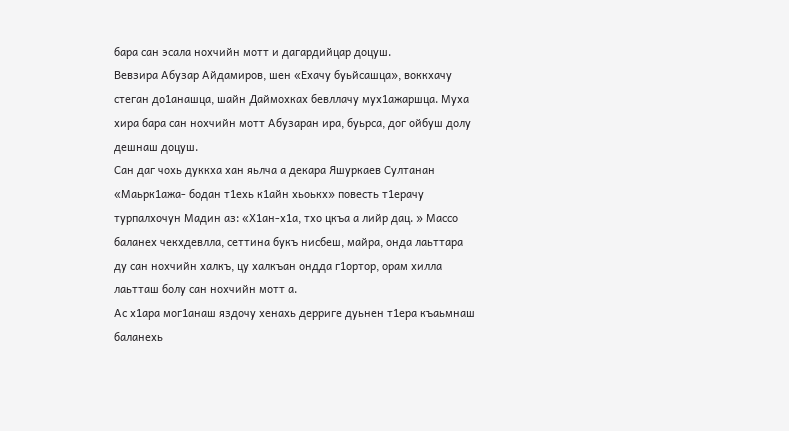бара сан эсала нохчийн мотт и дагардийцар доцуш.
Вевзира Абузар Айдамиров, шен «Ехачу буьйсашца», воккхачу стеган до1анашца, шайн Даймохках бевллачу мух1ажаршца. Муха хира бара сан нохчийн мотт Абузаран ира, буьрса, дог ойбуш долу дешнаш доцуш.
Сан даг чохь дуккха хан яьлча а декара Яшуркаев Султанан «Маьрк1ажа- бодан т1ехь к1айн хьоькх» повесть т1ерачу турпалхочун Мадин аз: «Х1ан-х1а, тхо цкъа а лийр дац. » Массо баланех чекхдевлла, сеттина букъ нисбеш, майра, онда лаьттара ду сан нохчийн халкъ, цу халкъан ондда г1ортор, орам хилла лаьтташ болу сан нохчийн мотт а.
Ас х1ара мог1анаш яздочу хенахь дерриге дуьнен т1ера къаьмнаш баланехь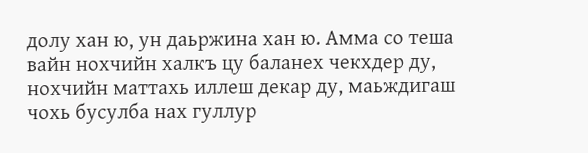долу хан ю, ун даьржина хан ю. Амма со теша вайн нохчийн халкъ цу баланех чекхдер ду, нохчийн маттахь иллеш декар ду, маьждигаш чохь бусулба нах гуллур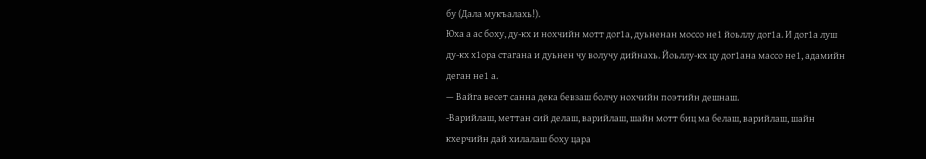бу (Дала мукъалахь!).
Юха а ас боху, ду-кх и нохчийн мотт дог1а, дуьненан моссо не1 йоьллу дог1а. И дог1а луш ду-кх х1ора стагана и дуьнен чу волучу дийнахь. Йоьллу-кх цу дог1ана массо не1, адамийн деган не1 а.
— Вайга весет санна дека бевзаш болчу нохчийн поэтийн дешнаш.
-Варийлаш, меттан сий делаш, варийлаш, шайн мотт биц ма белаш, варийлаш, шайн кхерчийн дай хилалаш боху цара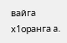вайга х1оранга а.